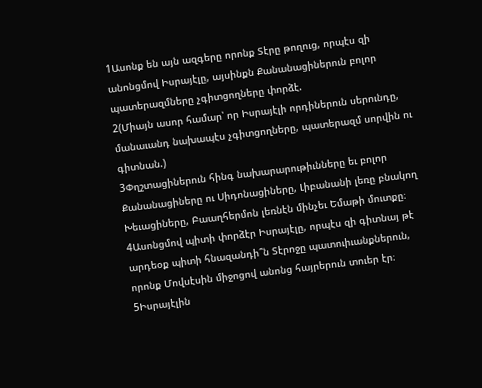1Ասոնք են այն ազգերը որոնք Տէրը թողուց, որպէս զի անոնցմով Իսրայէլը, այսինքն Քանանացիներուն բոլոր պատերազմները չգիտցողները փորձէ.
2(Միայն ասոր համար՝ որ Իսրայէլի որդիներուն սերունդը, մանաւանդ նախապէս չգիտցողները, պատերազմ սորվին ու գիտնան.)
3Փղշտացիներուն հինգ նախարարութիւնները եւ բոլոր Քանանացիները ու Սիդոնացիները, Լիբանանի լեռը բնակող Խեւացիները, Բաաղհերմոն լեռնէն մինչեւ Եմաթի մուտքը։
4Ասոնցմով պիտի փորձէր Իսրայէլը, որպէս զի գիտնայ թէ արդեօք պիտի հնազանդի՞ն Տէրոջը պատուիւանքներուն, որոնք Մովսէսին միջոցով անոնց հայրերուն տուեր էր։
5Իսրայէլին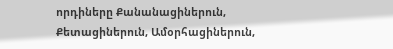որդիները Քանանացիներուն, Քետացիներուն, Ամօրհացիներուն,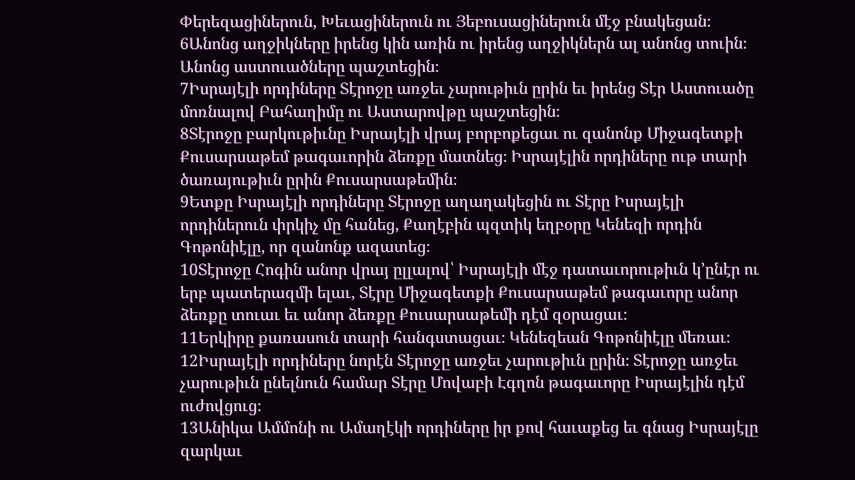Փերեզացիներուն, Խեւացիներուն ու Յեբուսացիներուն մէջ բնակեցան։
6Անոնց աղջիկները իրենց կին առին ու իրենց աղջիկներն ալ անոնց տուին։ Անոնց աստուածները պաշտեցին։
7Իսրայէլի որդիները Տէրոջը առջեւ չարութիւն ըրին եւ իրենց Տէր Աստուածը մոռնալով Բահաղիմը ու Աստարովթը պաշտեցին։
8Տէրոջը բարկութիւնը Իսրայէլի վրայ բորբոքեցաւ ու զանոնք Միջագետքի Քուսարսաթեմ թագաւորին ձեռքը մատնեց։ Իսրայէլին որդիները ութ տարի ծառայութիւն ըրին Քուսարսաթեմին։
9Ետքը Իսրայէլի որդիները Տէրոջը աղաղակեցին ու Տէրը Իսրայէլի որդիներուն փրկիչ մը հանեց, Քաղէբին պզտիկ եղբօրը Կենեզի որդին Գոթոնիէլը, որ զանոնք ազատեց։
10Տէրոջը Հոգին անոր վրայ ըլլալով՝ Իսրայէլի մէջ դատաւորութիւն կ’ընէր ու երբ պատերազմի ելաւ, Տէրը Միջագետքի Քուսարսաթեմ թագաւորը անոր ձեռքը տուաւ եւ անոր ձեռքը Քուսարսաթեմի դէմ զօրացաւ։
11Երկիրը քառասուն տարի հանգստացաւ։ Կենեզեան Գոթոնիէլը մեռաւ։
12Իսրայէլի որդիները նորէն Տէրոջը առջեւ չարութիւն ըրին։ Տէրոջը առջեւ չարութիւն ընելնուն համար Տէրը Մովաբի Էգղոն թագաւորը Իսրայէլին դէմ ուժովցուց։
13Անիկա Ամմոնի ու Ամաղէկի որդիները իր քով հաւաքեց եւ գնաց Իսրայէլը զարկաւ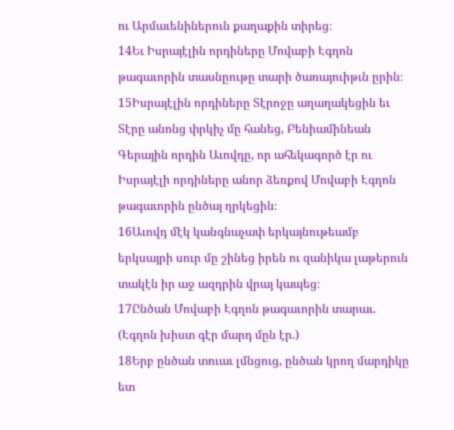ու Արմաւենիներուն քաղաքին տիրեց։
14Եւ Իսրայէլին որդիները Մովաբի Էգղոն թագաւորին տասնըութը տարի ծառայուիթւն ըրին։
15Իսրայէլին որդիները Տէրոջը աղաղակեցին եւ Տէրը անոնց փրկիչ մը հանեց, Բենիամինեան Գերային որդին Աւովդը, որ ահեկագործ էր ու Իսրայէլի որդիները անոր ձեռքով Մովաբի Էգղոն թագաւորին ընծայ ղրկեցին։
16Աւովդ մէկ կանգնաչափ երկայնութեամբ երկսայրի սուր մը շինեց իրեն ու զանիկա լաթերուն տակէն իր աջ ազդրին վրայ կապեց։
17Ընծան Մովաբի Էգղոն թագաւորին տարաւ. (Էգղոն խիստ գէր մարդ մըն էր.)
18Երբ ընծան տուաւ լմնցուց, ընծան կրող մարդիկը ետ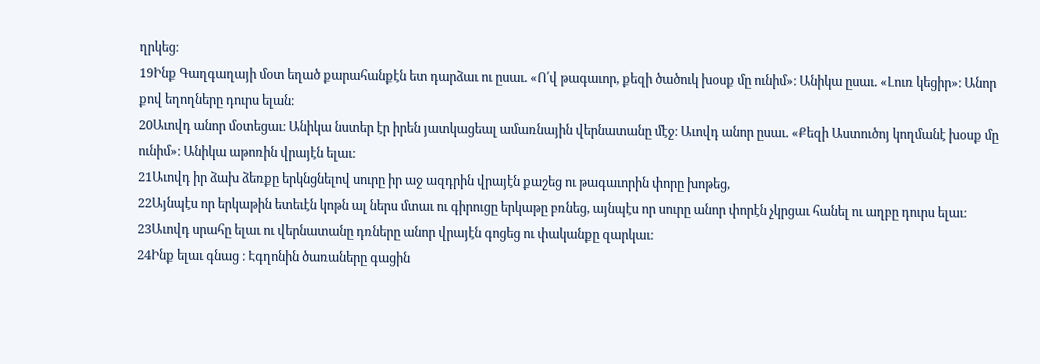ղրկեց։
19Ինք Գաղգաղայի մօտ եղած քարահանքէն ետ դարձաւ ու ըսաւ. «Ո՛վ թագաւոր, քեզի ծածուկ խօսք մը ունիմ»։ Անիկա ըսաւ. «Լուռ կեցիր»։ Անոր քով եղողները դուրս ելան։
20Աւովդ անոր մօտեցաւ։ Անիկա նստեր էր իրեն յատկացեալ ամառնային վերնատանը մէջ։ Աւովդ անոր ըսաւ. «Քեզի Աստուծոյ կողմանէ խօսք մը ունիմ»։ Անիկա աթոռին վրայէն ելաւ։
21Աւովդ իր ձախ ձեռքը երկնցնելով սուրը իր աջ ազդրին վրայէն քաշեց ու թագաւորին փորը խոթեց,
22Այնպէս որ երկաթին ետեւէն կոթն ալ ներս մտաւ ու գիրուցը երկաթը բռնեց, այնպէս որ սուրը անոր փորէն չկրցաւ հանել ու աղբը դուրս ելաւ։
23Աւովդ սրահը ելաւ ու վերնատանը դռները անոր վրայէն գոցեց ու փականքը զարկաւ։
24Ինք ելաւ գնաց ։ Էգղոնին ծառաները գացին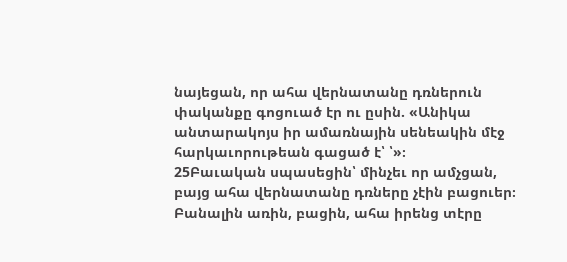նայեցան, որ ահա վերնատանը դռներուն փականքը գոցուած էր ու ըսին. «Անիկա անտարակոյս իր ամառնային սենեակին մէջ հարկաւորութեան գացած է՝ ՝»։
25Բաւական սպասեցին՝ մինչեւ որ ամչցան, բայց ահա վերնատանը դռները չէին բացուեր։ Բանալին առին, բացին, ահա իրենց տէրը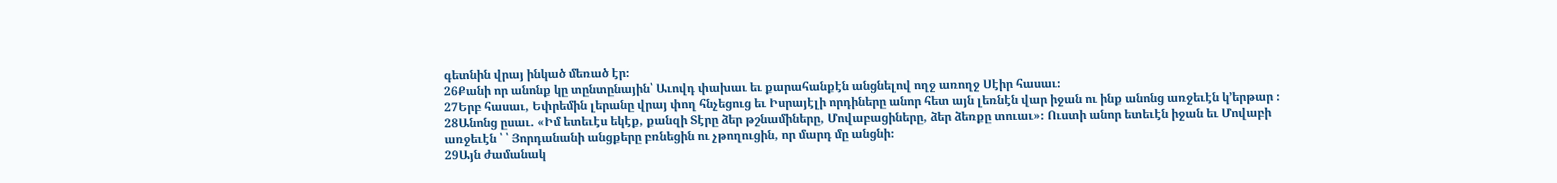գետնին վրայ ինկած մեռած էր։
26Քանի որ անոնք կը տընտընային՝ Աւովդ փախաւ եւ քարահանքէն անցնելով ողջ առողջ Սէիր հասաւ։
27Երբ հասաւ, Եփրեմին լերանը վրայ փող հնչեցուց եւ Իսրայէլի որդիները անոր հետ այն լեռնէն վար իջան ու ինք անոնց առջեւէն կ’երթար ։
28Անոնց ըսաւ. «Իմ ետեւէս եկէք, քանզի Տէրը ձեր թշնամիները, Մովաբացիները, ձեր ձեռքը տուաւ»։ Ուստի անոր ետեւէն իջան եւ Մովաբի առջեւէն ՝ ՝ Յորդանանի անցքերը բռնեցին ու չթողուցին, որ մարդ մը անցնի։
29Այն ժամանակ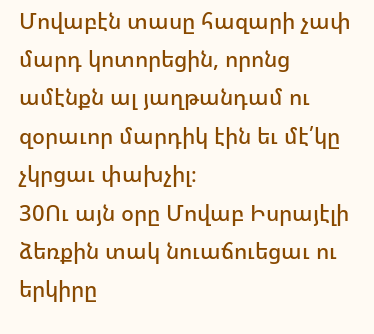Մովաբէն տասը հազարի չափ մարդ կոտորեցին, որոնց ամէնքն ալ յաղթանդամ ու զօրաւոր մարդիկ էին եւ մէ՛կը չկրցաւ փախչիլ։
30Ու այն օրը Մովաբ Իսրայէլի ձեռքին տակ նուաճուեցաւ ու երկիրը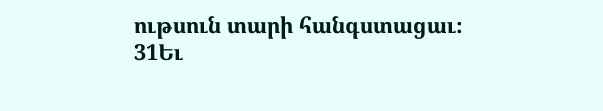ութսուն տարի հանգստացաւ։
31Եւ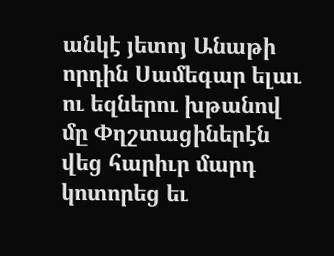անկէ յետոյ Անաթի որդին Սամեգար ելաւ ու եզներու խթանով մը Փղշտացիներէն վեց հարիւր մարդ կոտորեց եւ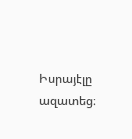Իսրայէլը ազատեց։